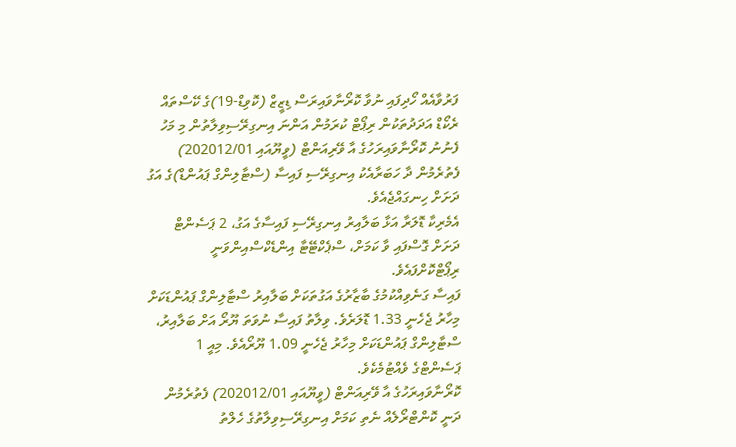ފަރުވާއެއް ހޯދިފައި ނުވާ ކޮރޯނާވައިރަސް ޑިޒީޒް (ކޮވިޑް-19)ގެ ކޭސްތައް ރެކޯޑް އަދަދުތަކުން ރިޕޯޓް ކުރަމުން އަންނަ އިނގިރޭސިވިލާތުން މި މަހު ފެނުނު ކޮރޯނާވައިރަހުގެ އާ ވޭރިއަންޓް (ވީޔޫއައި 202012/01) ފެތުރެމުން ދާ ހަބަރާއެކު އިނގިރޭސި ފައިސާ (ސްޓާލިންގް ޕައުންޑް)ގެ އަގު ދަށަށް ހިނގައްޖެއެވެ.
އެމެރިކާ ޑޮލަރާ އަޅާ ބަލާއިރު އިނގިރޭސި ފައިސާގެ އަގު، 2 ޕަސެންޓް ދަށަށް ގޮސްފައި ވާ ކަމަށް، ސްޕެކްޓޭޓާ އިންޑެކްސްއިންވަނީ ރިޕޯޓްކޮށްފައެވެ.
ފައިސާ ގަނެވިއްކުމުގެ ބާޒާރުގެ އަގުތަކަށް ބަލާއިރު ސްޓާލިންގް ޕައުންޑަކަށް މިހާރު ޖެހެނީ 1.33 ޑޮލަރެވެ. ވިލާތު ފައިސާ ނުވަތަ ޔޫރޯ އަށް ބަލާއިރު، ސްޓާލިންގް ޕައުންޑަކަށް މިހާރު ޖެހެނީ 1.09 ޔޫރޯއެވެ. މިއީ 1 ޕަސެންޓްގެ ވެއްޓުމެކެވެ.
ކޮރޯނާވައިރަހުގެ އާ ވޭރިއަންޓް (ވީޔޫއައި 202012/01) ފެތުރެމުން ދަނީ ކޮންޓްރޯލެއް ނެތި ކަމަށް އިނގިރޭސިވިލާތުގެ ހެލްތު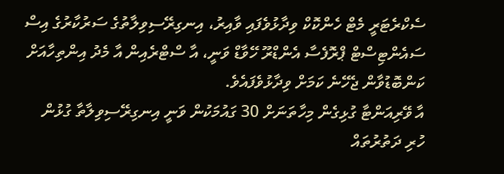ސެކްރެޓަރީ މެޓް ހެންކޮކް ވިދާޅުވެފައި ވާއިރު، އިނގިރޭސިވިލާތުގެ ސަރުކާރުގެ އިސް ސައެންޓިސްޓް ޕްރޮފެސާ އެންޑްރޫ ހޭވާޑް ވަނީ، އާ ސްޓްރެއިން އާ މެދު އިންތިހާއަށް ކަންބޮޑުވާން ޖެހޭނެ ކަމަށް ވިދާޅުވެފައެވެ.
އާ ވޭރިއަންޓާ ގުޅިގެން މިހާތަނަށް 30 ގައުމަކުން ވަނީ އިނގިރޭސިވިލާތާ ގުޅުން ހުރި ދަތުރުތައް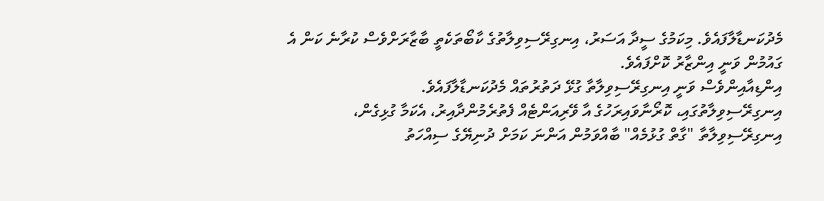މެދުކަނޑާލާފައެވެ. މިކަމުގެ ސީދާ އަސަރު، އިނގިރޭސިވިލާތުގެ ކާބޯތަކެތީ ބާޒާރަށްވެސް ކުރާނެ ކަން އެ ގައުމުން ވަނީ އިންޒާރު ކޮށްފައެވެ.
އިންޑިއާއިންވެސް ވަނީ އިނގިރޭސިވިލާތާ ގުޅޭ ދަތުރުތައް މެދުކަނޑާލާފައެވެ.
އިނގިރޭސިވިލާތުގައި، ކޮރޯނާވައިރަހުގެ އާ ވޭރިއަންޓެއް ފެތުރެމުންދާއިރު، އެކަމާ ގުޅިގެން، އިނގިރޭސިވިލާތާ "ގާތް ގުޅުމެއް" ބާއްވަމުން އަންނަ ކަމަށް ދުނިޔޭގެ ސިއްހަތު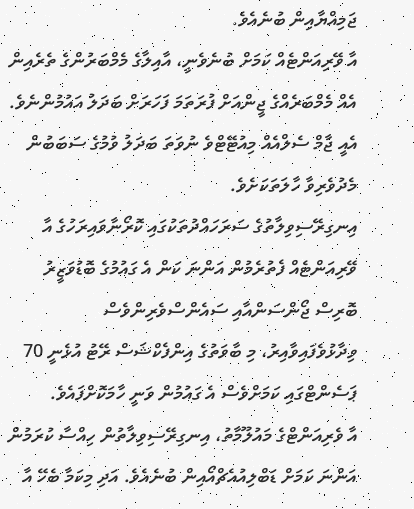ޖަމިއްޔާއިން ބުނެއެވެ.
އާ ވޭރިއަންޓެއް ކަމަށް ބުނެވެނީ، އާއިލާގެ މެމްބަރުންގެ ތެރެއިން އެއް މެމްބަރެއްގެ ޖީންއަށް ފުރަތަމަ ފަހަރަށް ބަދަލު އައުމުންނެވެ. އެއީ ޖާމް ސެލްއެއް މިއުޓޭޓްވެ ނުވަތަ ބަދަލު ވުމުގެ ސަބަބުން މެދުވެރިވާ ހާލަތަކަށެވެ.
އިނގިރޭސިވިލާތުގެ ސަރަހައްދުތަކުގައި ކޮރޯނާވައިރަހުގެ އާ ވޭރިއަންޓެއް ފެތުރެމުން އަންނަ ކަން އެ ގައުމުގެ ބޮޑުވަޒީރު ބޮރިސް ޖޯންސަންއާއި ސައެންސްވެރިންވެސް ވިދާޅުވެފައިވާއިރު، މި ބާވަތުގެ އިންފެކްޝަސް ރޭޓު އުޅެނީ 70 ޕަސެންޓްގައި ކަމަށްވެސް އެ ގައުމުން ވަނީ ހާމަކޮށްފައެވެ.
އާ ވެރިއަންޓްގެ މައުލޫމާތު، އިނގިރޭސިވިލާތުން ހިއްސާ ކުރަމުން އަންނަ ކަމަށް ޑަބްލިއުއެޗްއޯއިން ބުނެއެވެ. އަދި މިކަމާ ބެހޭ އާ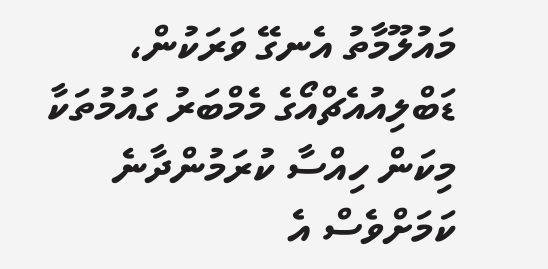މައުލޫމާތު އެނގޭ ވަރަކުން، ޑަބްލިއުއެޗްއޯގެ މެމްބަރު ގައުމުތަކާ މިކަން ހިއްސާ ކުރަމުންދާނެ ކަމަށްވެސް އެ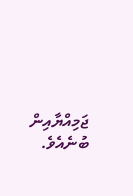ޖަމިއްޔާއިން ބުނެއެވެ.